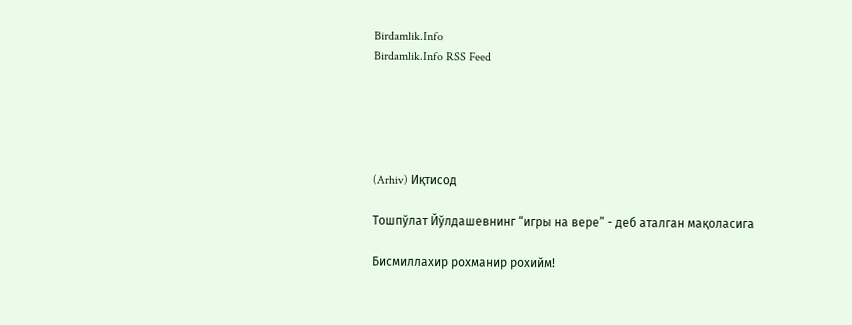Birdamlik.Info
Birdamlik.Info RSS Feed





(Arhiv) Иқтисод

Тошпўлат Йўлдашевнинг “игры на вере” - деб аталган мақоласига

Бисмиллахир рохманир рохийм!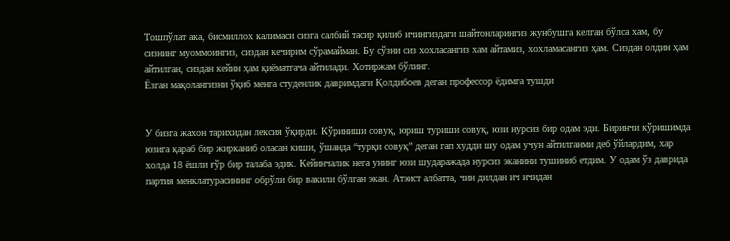Тошпўлат ака, бисмиллох калимаси сизга салбий тасир қилиб ичингиздаги шайтонларингиз жунбушга келган бўлса хам, бу сизнинг муоммоингиз, сиздан кечирим сўрамайман. Бу сўзни сиз хохласангиз хам айтамиз, хохламасангиз ҳам. Сиздан олдин ҳам айтилган, сиздан кейин ҳам қиёматгача айтилади. Хотиржам бўлинг.
Ёзган мақолангизни ўқиб менга студенлик давримдаги Қолдибоев деган профессор ёдимга тушди


У бизга жахон тарихидан лексия ўқирди. Кўриниши совуқ, юриш туриши совуқ, юзи нурсиз бир одам эди. Биринчи кўришимда юзига қараб бир жирканиб оласан киши, ўшанда “турқи совуқ” деган гап худди шу одам учун айтилганми деб ўйлардим, хар холда 18 ёшли ғўр бир талаба эдик. Кейинчалик нега унинг юзи шударажада нурсиз эканини тушиниб етдим. У одам ўз даврида партия менклатурасининг обрўли бир вакили бўлган экан. Атэист албатта, чин дилдан ич ичидан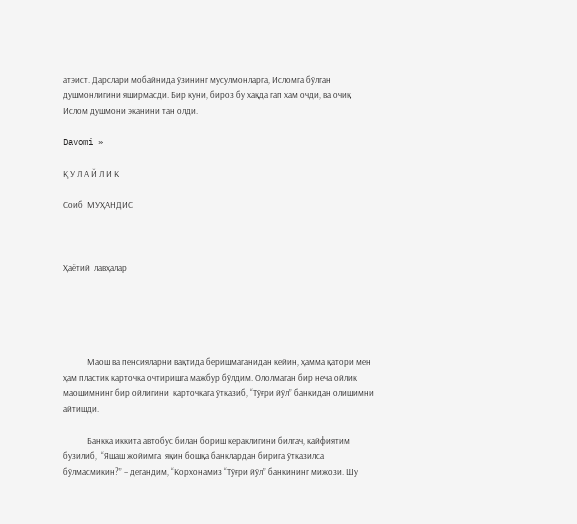атэист. Дарслари мобайнида ўзининг мусулмонларга, Исломга бўлган душмонлигини яширмасди. Бир куни, бироз бу хақда гап хам очди, ва очиқ Ислом душмони эканини тан олди.

Davomi »

Қ У Л А Й Л И К

Соиб  МУҲАНДИС



Ҳаётий  лавҳалар





            Маош ва пенсияларни вақтида беришмаганидан кейин, ҳамма қатори мен ҳам пластик карточка очтиришга мажбур бўлдим. Ололмаган бир неча ойлик маошимнинг бир ойлигини  карточкага ўтказиб, “Тўғри йўл” банкидан олишимни  айтишди.

            Банкка иккита автобус билан бориш кераклигини билгач, кайфиятим бузилиб,  “Яшаш жойимга  яқин бошқа банклардан бирига ўтказилса бўлмасмикин?” – дегандим, “Корхонамиз “Тўғри йўл” банкининг мижози. Шу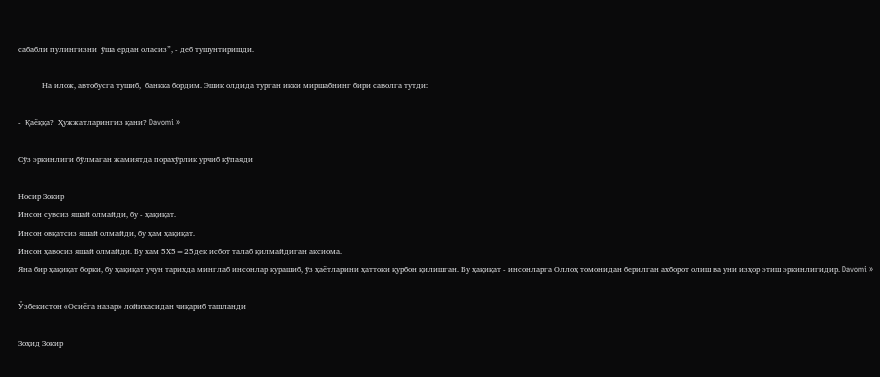сабабли пулингизни  ўша ердан оласиз”, - деб тушунтиришди.

            На илож, автобусга тушиб,  банкка бордим. Эшик олдида турган икки миршабнинг бири саволга тутди:

-  Қаёққа?  Ҳужжатларингиз қани? Davomi »

Сўз эркинлиги бўлмаган жамиятда порахўрлик урчиб кўпаяди

Носир Зокир
Инсон сувсиз яшай олмайди, бу - ҳақиқат.
Инсон овқатсиз яшай олмайди, бу ҳам ҳақиқат.
Инсон ҳавосиз яшай олмайди. Бу хам 5Х5=25дек исбот талаб қилмайдиган аксиома.
Яна бир ҳақиқат борки, бу ҳақиқат учун тарихда минглаб инсонлар курашиб, ўз ҳаётларини ҳаттоки қурбон қилишган. Бу ҳақиқат - инсонларга Оллоҳ томонидан берилган ахборот олиш ва уни изҳор этиш эркинлигидир. Davomi »

Ўзбекистон «Осиёга назар» лойихасидан чиқариб ташланди

Зоҳид Зокир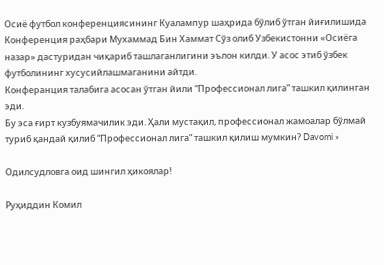Осиё футбол конференциясининг Куалампур шаҳрида бўлиб ўтган йиғилишида Конференция раҳбари Мухаммад Бин Хаммат Сўз олиб Узбекистонни «Осиёга назар» дастуридан чиқариб ташлаганлигини эълон килди. У асос этиб ўзбек футболининг хусусийлашмаганини айтди.
Конферанция талабига асосан ўтган йили “Профессионал лига” ташкил қилинган эди.
Бу эса ғирт кузбуямачилик эди. Ҳали мустақил, профессионал жамоалар бўлмай туриб қандай қилиб “Профессионал лига” ташкил қилиш мумкин? Davomi »

Одилсудловга оид шингил ҳикоялар!

Руҳиддин Комил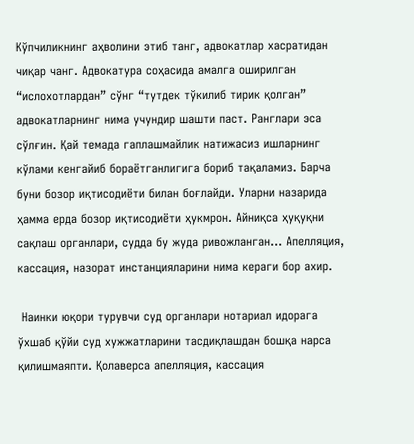Кўпчиликнинг аҳволини этиб танг, адвокатлар хасратидан чиқар чанг. Адвокатура соҳасида амалга оширилган “ислохотлардан” сўнг “тутдек тўкилиб тирик қолган” адвокатларнинг нима учундир шашти паст. Ранглари эса сўлғин. Қай темада гаплашмайлик натижасиз ишларнинг кўлами кенгайиб бораётганлигига бориб тақаламиз. Барча буни бозор иқтисодиёти билан боғлайди. Уларни назарида ҳамма ерда бозор иқтисодиёти ҳукмрон. Айниқса ҳуқуқни сақлаш органлари, судда бу жуда ривожланган… Апелляция, кассация, назорат инстанцияларини нима кераги бор ахир.

 Наинки юқори турувчи суд органлари нотариал идорага ўхшаб қўйи суд хужжатларини тасдиқлашдан бошқа нарса қилишмаяпти. Қолаверса апелляция, кассация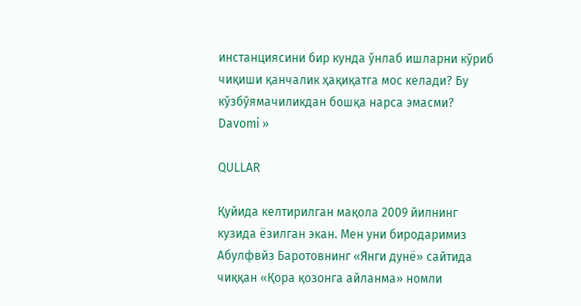инстанциясини бир кунда ўнлаб ишларни кўриб чиқиши қанчалик ҳақиқатга мос келади? Бу кўзбўямачиликдан бошқа нарса эмасми? Davomi »

QULLAR

Қуйида келтирилган мақола 2009 йилнинг кузида ёзилган экан. Мен уни биродаримиз Абулфвйз Баротовнинг «Янги дунё» сайтида чиққан «Қора қозонга айланма» номли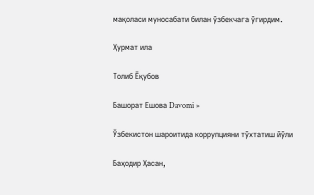мақоласи муносабати билан ўзбекчага ўгирдим.

Ҳурмат ила

Толиб Ёқубов

Башорат Ешова Davomi »

Ўзбекистон шароитида коррупцияни тўхтатиш йўли

Баҳодир Ҳасан,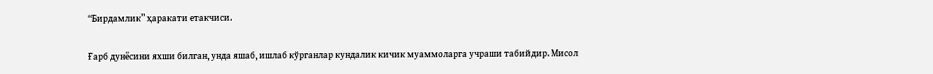“Бирдамлик” ҳаракати етакчиси.

Ғарб дунёсини яхши билган, унда яшаб, ишлаб кўрганлар кундалик кичик муаммоларга учраши табийдир. Мисол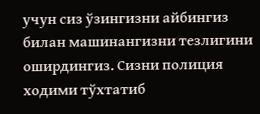учун сиз ўзингизни айбингиз билан машинангизни тезлигини оширдингиз. Сизни полиция ходими тўхтатиб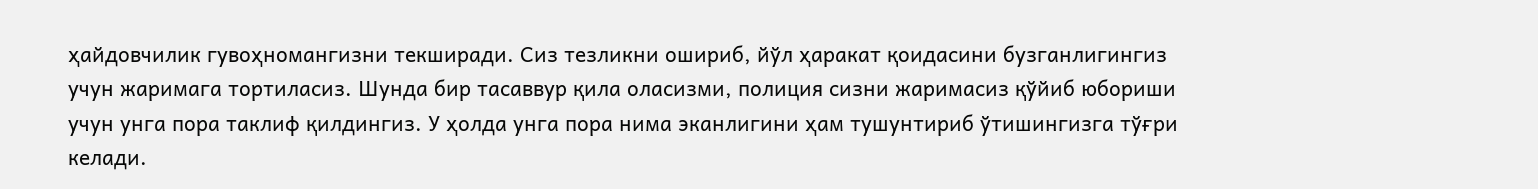ҳайдовчилик гувоҳномангизни текширади. Сиз тезликни ошириб, йўл ҳаракат қоидасини бузганлигингиз учун жаримага тортиласиз. Шунда бир тасаввур қила оласизми, полиция сизни жаримасиз қўйиб юбориши учун унга пора таклиф қилдингиз. У ҳолда унга пора нима эканлигини ҳам тушунтириб ўтишингизга тўғри келади.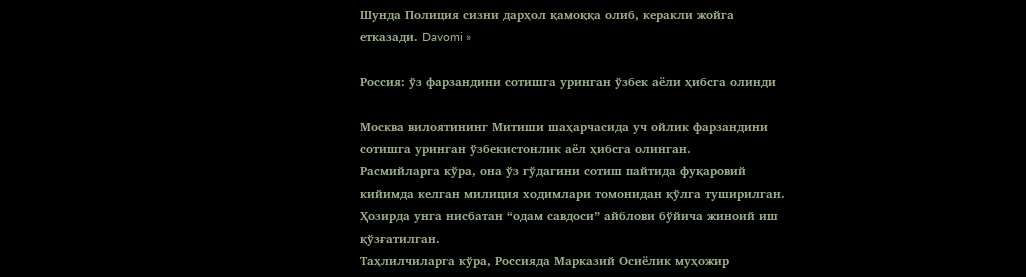Шунда Полиция сизни дарҳол қамоққа олиб, керакли жойга етказади. Davomi »

Россия: ўз фарзандини сотишга уринган ўзбек аёли ҳибсга олинди

Москва вилоятининг Митиши шаҳарчасида уч ойлик фарзандини сотишга уринган ўзбекистонлик аёл ҳибсга олинган.
Расмийларга кўра, она ўз гўдагини сотиш пайтида фуқаровий кийимда келган милиция ходимлари томонидан қўлга туширилган.
Ҳозирда унга нисбатан “одам савдоси” айблови бўйича жиноий иш қўзғатилган.
Таҳлилчиларга кўра, Россияда Марказий Осиёлик муҳожир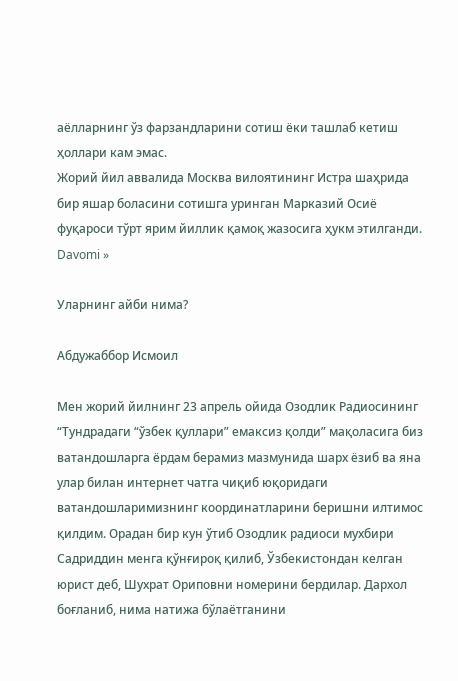аёлларнинг ўз фарзандларини сотиш ёки ташлаб кетиш ҳоллари кам эмас.
Жорий йил аввалида Москва вилоятининг Истра шаҳрида бир яшар боласини сотишга уринган Марказий Осиё фуқароси тўрт ярим йиллик қамоқ жазосига ҳукм этилганди. Davomi »

Уларнинг айби нима?

Абдужаббор Исмоил

Мен жорий йилнинг 23 апрель ойида Озодлик Радиосининг “Тундрадаги “ўзбек қуллари” емаксиз қолди” мақоласига биз ватандошларга ёрдам берамиз мазмунида шарх ёзиб ва яна улар билан интернет чатга чиқиб юқоридаги ватандошларимизнинг координатларини беришни илтимос қилдим. Орадан бир кун ўтиб Озодлик радиоси мухбири Садриддин менга қўнғироқ қилиб, Ўзбекистондан келган юрист деб, Шухрат Ориповни номерини бердилар. Дархол боғланиб, нима натижа бўлаётганини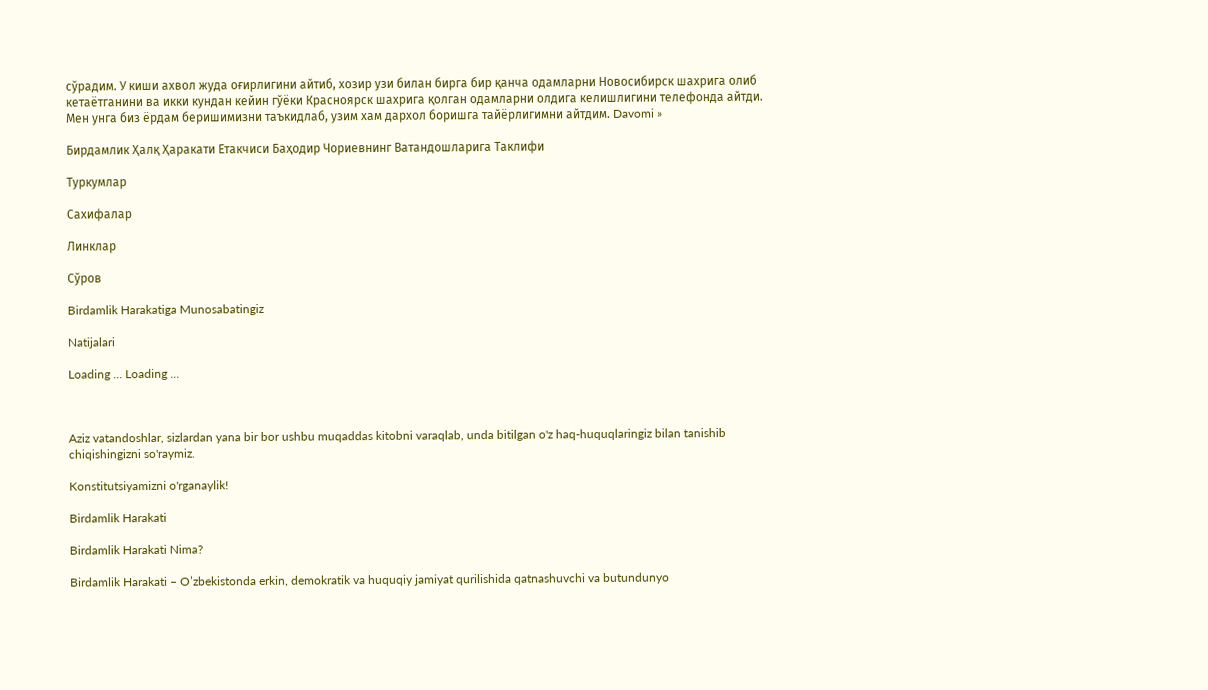сўрадим. У киши ахвол жуда оғирлигини айтиб, хозир узи билан бирга бир қанча одамларни Новосибирск шахрига олиб кетаётганини ва икки кундан кейин гўёки Красноярск шахрига қолган одамларни олдига келишлигини телефонда айтди. Мен унга биз ёрдам беришимизни таъкидлаб, узим хам дархол боришга тайёрлигимни айтдим. Davomi »

Бирдамлик Ҳалқ Ҳаракати Етакчиси Баҳодир Чориевнинг Ватандошларига Таклифи

Туркумлар

Сахифалар

Линклар

Сўров

Birdamlik Harakatiga Munosabatingiz

Natijalari

Loading ... Loading ...



Aziz vatandoshlar, sizlardan yana bir bor ushbu muqaddas kitobni varaqlab, unda bitilgan o'z haq-huquqlaringiz bilan tanishib chiqishingizni so'raymiz.

Konstitutsiyamizni o'rganaylik!

Birdamlik Harakati

Birdamlik Harakati Nima?

Birdamlik Harakati – O’zbekistonda erkin, demokratik va huquqiy jamiyat qurilishida qatnashuvchi va butundunyo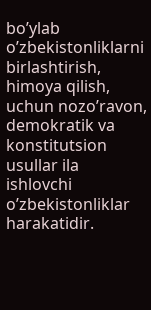bo’ylab o’zbekistonliklarni birlashtirish, himoya qilish, uchun nozo’ravon, demokratik va konstitutsion usullar ila ishlovchi o’zbekistonliklar harakatidir.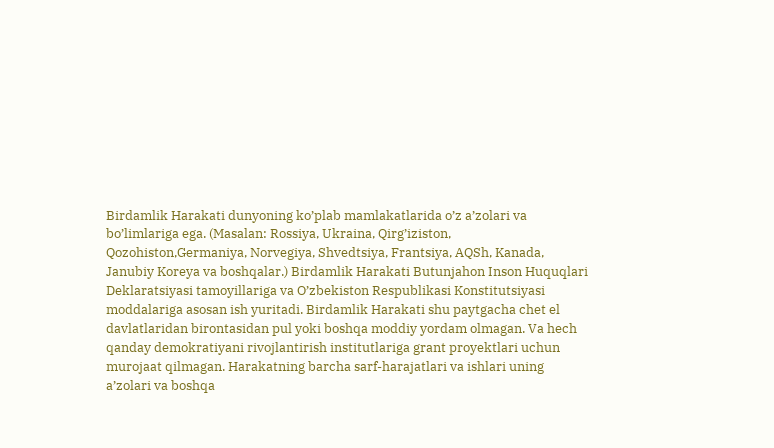Birdamlik Harakati dunyoning ko’plab mamlakatlarida o’z a’zolari va bo’limlariga ega. (Masalan: Rossiya, Ukraina, Qirg’iziston, Qozohiston,Germaniya, Norvegiya, Shvedtsiya, Frantsiya, AQSh, Kanada, Janubiy Koreya va boshqalar.) Birdamlik Harakati Butunjahon Inson Huquqlari Deklaratsiyasi tamoyillariga va O’zbekiston Respublikasi Konstitutsiyasi moddalariga asosan ish yuritadi. Birdamlik Harakati shu paytgacha chet el davlatlaridan birontasidan pul yoki boshqa moddiy yordam olmagan. Va hech qanday demokratiyani rivojlantirish institutlariga grant proyektlari uchun murojaat qilmagan. Harakatning barcha sarf-harajatlari va ishlari uning a’zolari va boshqa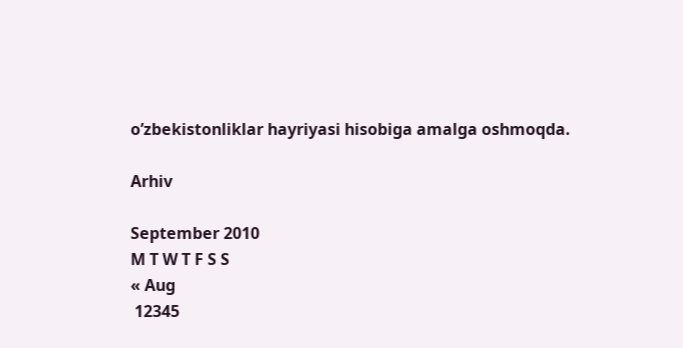o’zbekistonliklar hayriyasi hisobiga amalga oshmoqda.

Arhiv

September 2010
M T W T F S S
« Aug
 12345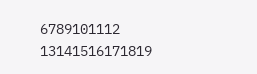6789101112
13141516171819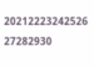20212223242526
27282930